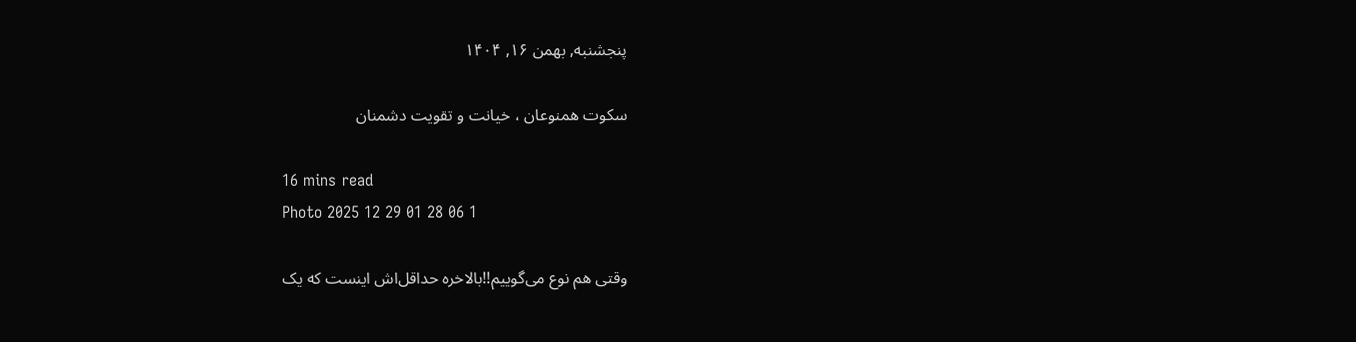پنجشنبه, بهمن ۱۶, ۱۴۰۴

سکوت همنوعان ، خیانت و تقویت دشمنان

16 mins read
Photo 2025 12 29 01 28 06 1

وقتی هم نوع می‌گوییم!!بالاخره حداقل‌اش اینست که یک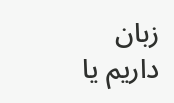زبان داریم یا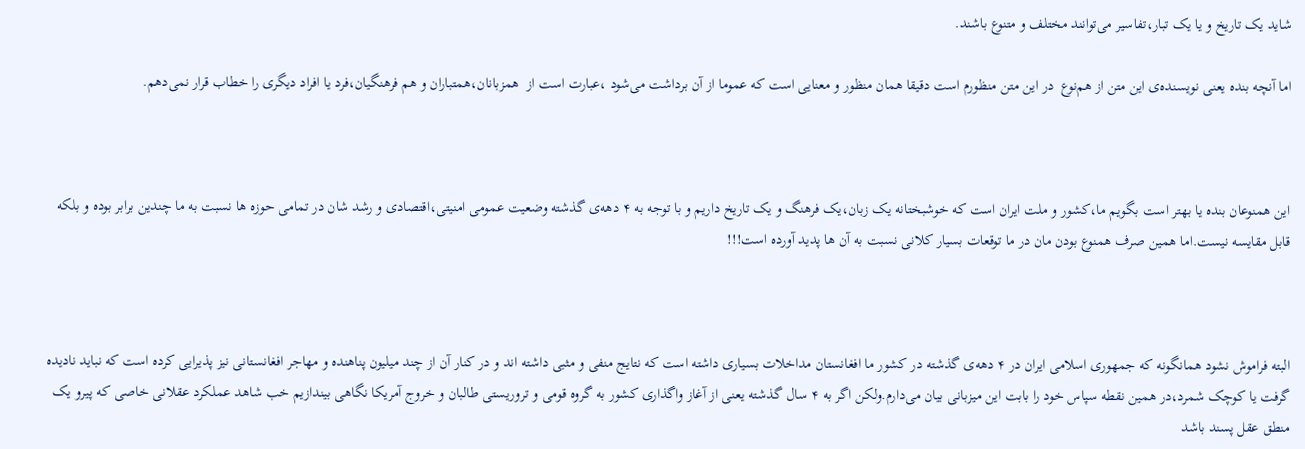شاید یک تاریخ و یا یک تبار،تفاسیر می‌توانند مختلف و متنوع باشند.

اما آنچه بنده یعنی نویسنده‌ی این متن از هم‌نوع  در این متن منظورم است دقیقا همان منظور و معنایی است که عموما از آن برداشت می‌شود ،عبارت است از  همزبانان،همتباران و هم فرهنگیان،فرد یا افراد دیگری را خطاب قرار نمی‌دهم.



این همنوعان بنده یا بهتر است بگویم ما،کشور و ملت ایران است که خوشبختانه یک زبان،یک فرهنگ و یک تاریخ داریم و با توجه به ۴ دهه‌ی گذشته وضعیت عمومی امنیتی،اقتصادی و رشد شان در تمامی حوزه ها نسبت به ما چندین برابر بوده و بلکه قابل مقایسه نیست.اما همین صرف همنوع بودن مان در ما توقعات بسیار کلانی نسبت به آن ها پدید آورده است!!!



البته فراموش نشود همانگونه که جمهوری اسلامی ایران در ۴ دهه‌ی گذشته در کشور ما افغانستان مداخلات بسیاری داشته است که نتایج منفی و مثبی داشته اند و در کنار آن از چند میلیون پناهنده و مهاجر افغانستانی نیز پذیرایی کرده است که نباید نادیده گرفت یا کوچک شمرد،در همین نقطه سپاس خود را بابت این میزبانی بیان می‌دارم.ولکن اگر به ۴ سال گذشته یعنی از آغاز واگذاری کشور به گروه قومی و تروریستی طالبان و خروج آمریکا نگاهی بیندازیم خب شاهد عملکرد عقلانی خاصی که پیرو یک منطق عقل پسند باشد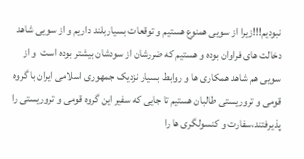نبودیم!!!زیرا از سویی همنوع هستیم و توقعات بسیاربلند داریم و از سویی شاهد دخالت های فراوان بوده و هستیم که ضررشان از سودشان بیشتر بوده است  و از سویی هم شاهد همکاری ها و روابط بسیار نزدیک جمهوری اسلامی ایران با گروه قومی و تروریستی طالبان هستیم تا جایی که سفیر این گروه قومی و تروریستی را پذیرفتند،سفارت و کنسولگری ها را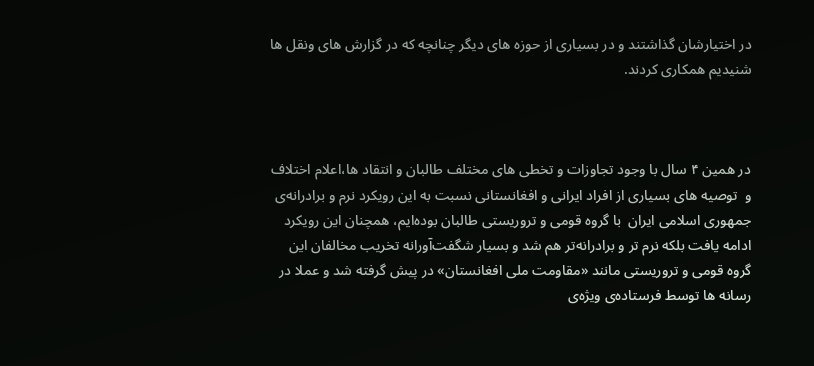در اختیارشان گذاشتند و در بسیاری از حوزه های دیگر چنانچه که در گزارش های و‌نقل ها شنیدیم همکاری کردند.



در همین ۴ سال با وجود تجاوزات و تخطی های مختلف طالبان و انتقاد ها،اعلام اختلاف و  توصیه های بسیاری از افراد ایرانی و افغانستانی نسبت به این رویکرد نرم و برادرانه‌ی جمهوری اسلامی ایران  با گروه قومی و تروریستی طالبان بوده‌ایم، همچنان این رویکرد ادامه یافت بلکه نرم تر و برادرانه‌تر هم شد و بسیار شگفت‌آورانه تخریب مخالفان این گروه قومی و تروریستی مانند «مقاومت ملی افغانستان» در پیش گرفته شد و عملا در رسانه ها توسط فرستاد‌ه‌ی ویژه‌ی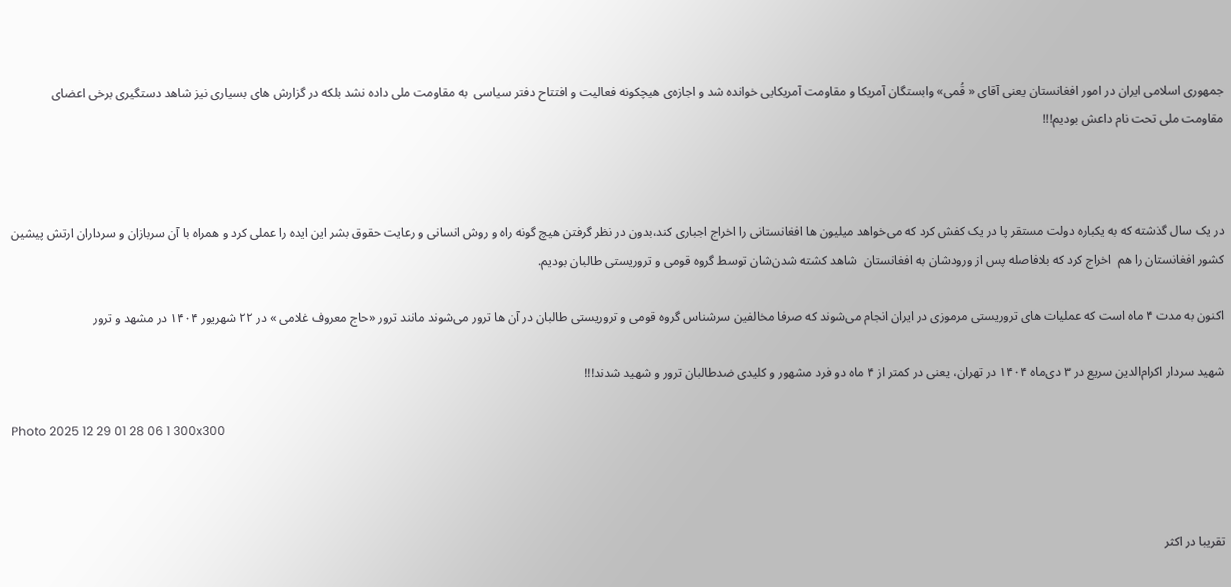جمهوری اسلامی ایران در امور افغانستان یعنی آقای « قُمی» وابستگان آمریکا و مقاومت آمریکایی خوانده شد و اجازه‌ی هیچکونه فعالیت و افتتاح دفتر سیاسی  به مقاومت ملی داده نشد بلکه در گزارش های بسیاری نیز شاهد دستگیری برخی اعضای مقاومت ملی تحت نام داعش بودیم!!!



در یک سال گذشته که به یکباره دولت مستقر پا در یک کفش کرد که می‌خواهد میلیون ها افغانستانی را اخراج اجباری کند،بدون در نظر گرفتن هیچ گونه راه و روش انسانی و رعایت حقوق بشر این ایده را عملی کرد و همراه با آن سربازان و سرداران ارتش پیشین کشور افغانستان را هم  اخراج کرد که بلافاصله پس از ورودشان به افغانستان  شاهد کشته شدن‌شان توسط گروه قومی و تروریستی طالبان بودیم.

اکنون به مدت ۴ ماه است که عملیات های تروریستی مرموزی در ایران انجام می‌شوند که صرفا مخالفین سرشناس گروه قومی و تروریستی طالبان در آن ها ترور می‌شوند مانند ترور «حاج معروف غلامی » در ۲۲ شهریور ۱۴۰۴ در مشهد و ترور

شهید سردار اکرام‌الدین سریع در ۳ دی‌ماه ۱۴۰۴ در تهران، یعنی در کمتر از ۴ ماه دو فرد مشهور و کلیدی ضدطالبان ترور و شهید شدند!!!

Photo 2025 12 29 01 28 06 1 300x300



تقریبا در اکثر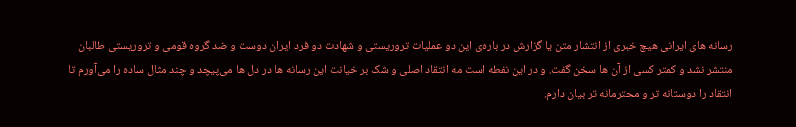رسانه های ایرانی هیچ خبری از انتشار متن یا گزارش در باره‌ی این دو عملیات تروریستی و شهادت دو فرد ایران دوست و ضد گروه قومی و تروریستی طالبان منتشر نشد و کمتر کسی از آن ها سخن گفت. و در این نفطه است مه انتقاد اصلی و شک بر خیانت این رسانه ها در دل ها می‌پیچد و چند مثال ساده را می‌آورم تا انتقاد را دوستانه تر و محترمانه تر بیان دارم.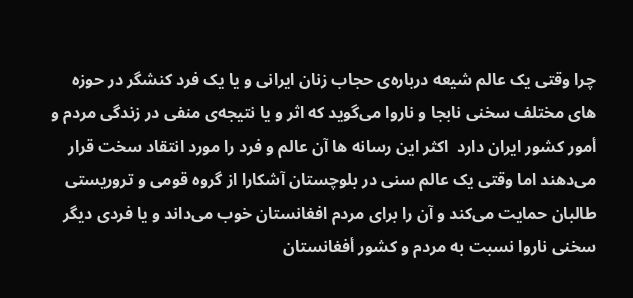چرا وقتی یک عالم شیعه درباره‌ی حجاب زنان ایرانی و یا یک فرد کنشگر در حوزه های مختلف سخنی نابجا و ناروا می‌گوید که اثر و یا نتیجه‌ی منفی در زندگی مردم و أمور کشور ایران دارد  اکثر این رسانه ها آن عالم و فرد را مورد انتقاد سخت قرار می‌دهند اما وقتی یک عالم سنی در بلوچستان آشکارا از گروه قومی و تروریستی طالبان حمایت می‌کند و آن را برای مردم افغانستان خوب می‌داند و یا فردی دیگر سخنی ناروا نسبت به مردم و کشور أفغانستان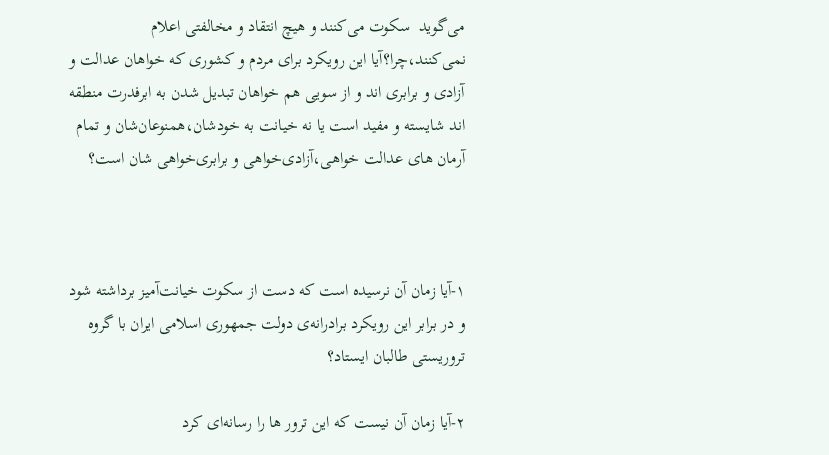می‌گوید  سکوت می‌کنند و هیچ انتقاد و مخالفتی اعلام نمی‌کنند،چرا؟آیا این رویکرد برای مردم و کشوری که خواهان عدالت و آزادی و برابری اند و از سویی هم خواهان تبدیل شدن به ابرفدرت منطقه  اند شایسته و مفید است یا نه خیانت به خودشان،همنوعان‌شان و تمام آرمان های عدالت خواهی،آزادی‌خواهی و برابری‌خواهی شان است؟



۱-آیا زمان آن نرسیده است که دست از سکوت خیانت‌آمیز برداشته شود و در برابر این رویکرد برادرانه‌ی دولت جمهوری اسلامی ایران با گروه تروریستی طالبان ایستاد؟

۲-آیا زمان آن نیست که این ترور ها را رسانه‌ای کرد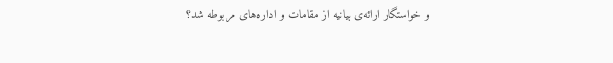و خواستگار ارائه‌ی بیانیه از مقامات و اداره‌‌های مربوطه شد؟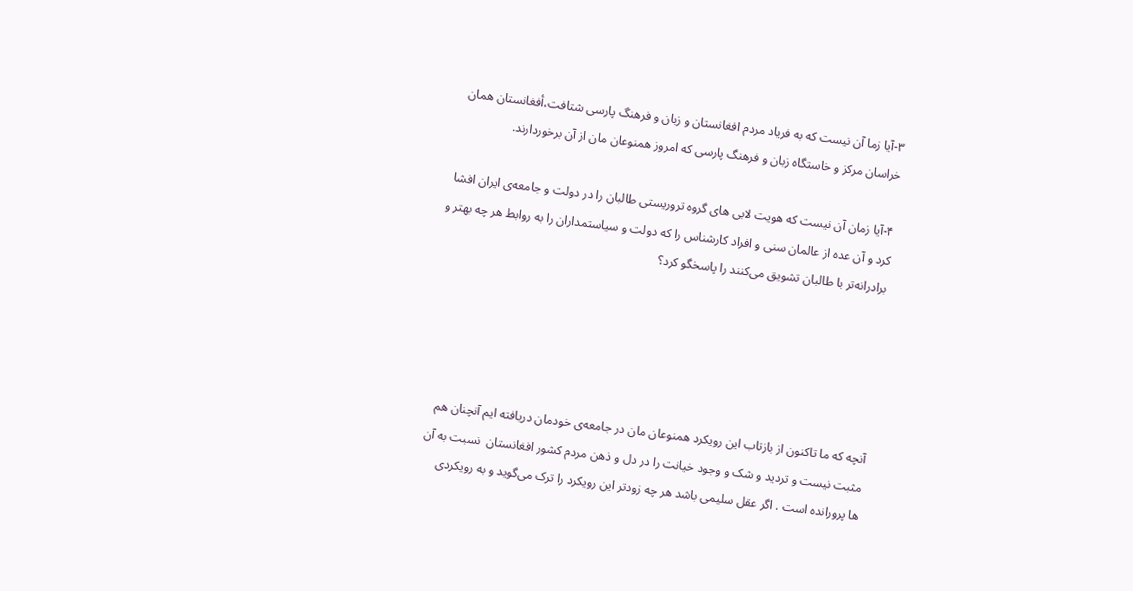۳-آیا زما آن نیست که به فریاد مردم افغانستان و زبان و‌ فرهنگ پارسی شتافت،أفغانستان همان خراسان مرکز و خاستگاه زبان و فرهنگ پارسی که امروز همنوعان مان از آن برخوردارند.

۴-آیا زمان آن نیست که هویت لابی های گروه تروریستی طالبان را در دولت و جامعه‌ی ایران افشا کرد و آن عده از عالمان سنی و افراد کارشناس را که دولت و سیاستمداران را به روابط هر چه بهتر و برادرانه‌تر با طالبان تشویق می‌کنند را پاسخگو کرد؟





آنچه که ما تاکنون از بازتاب این رویکرد همنوعان مان در جامعه‌ی خودمان دریافته ایم آنچنان هم مثبت نیست و تردید و شک و وجود خیانت را در دل و ذهن مردم کشور افغانستان  نسبت به آن ها پرورانده است . اگر عقل سلیمی باشد هر چه زودتر این رویکرد را ترک می‌گوید و به رویکردی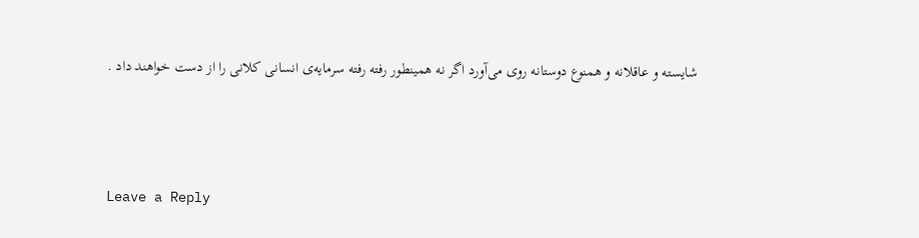شایسته و عاقلانه و همنوع دوستانه روی می‌آورد اگر نه همینطور رفته رفته سرمایه‌ی انسانی کلانی را از دست خواهند داد .



Leave a Reply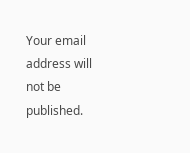Your email address will not be published.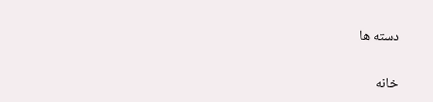دسته ها

خانه